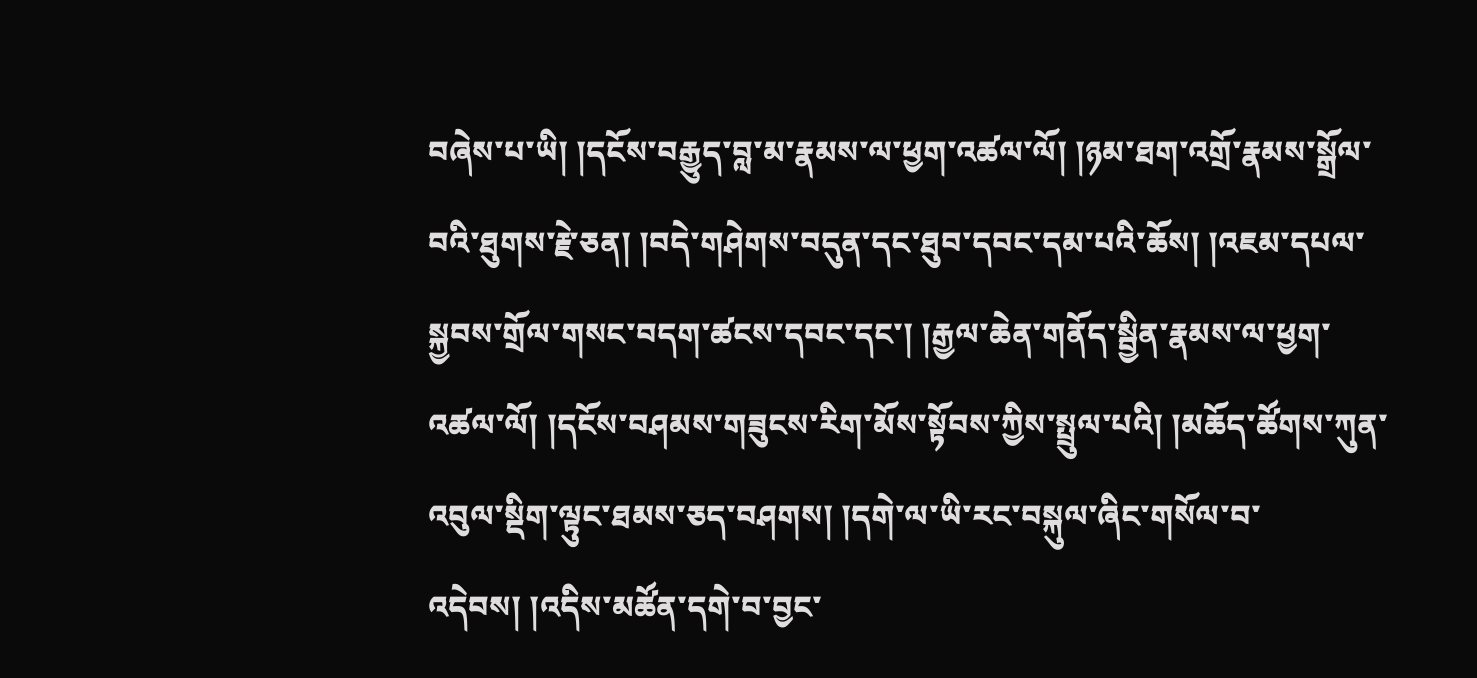བཞེས་པ་ཡི། །དངོས་བརྒྱུད་བླ་མ་རྣམས་ལ་ཕྱག་འཚལ་ལོ། །ཉམ་ཐག་འགྲོ་རྣམས་སྒྲོལ་བའི་ཐུགས་རྗེ་ཅན། །བདེ་གཤེགས་བདུན་དང་ཐུབ་དབང་དམ་པའི་ཆོས། །འཇམ་དཔལ་སྐྱབས་གྲོལ་གསང་བདག་ཚངས་དབང་དང་། །རྒྱལ་ཆེན་གནོད་སྦྱིན་རྣམས་ལ་ཕྱག་འཚལ་ལོ། །དངོས་བཤམས་གཟུངས་རིག་མོས་སྟོབས་ཀྱིས་སྤྲུལ་པའི། །མཆོད་ཚོགས་ཀུན་འབུལ་སྡིག་ལྟུང་ཐམས་ཅད་བཤགས། །དགེ་ལ་ཡི་རང་བསྐུལ་ཞིང་གསོལ་བ་འདེབས། །འདིས་མཚོན་དགེ་བ་བྱང་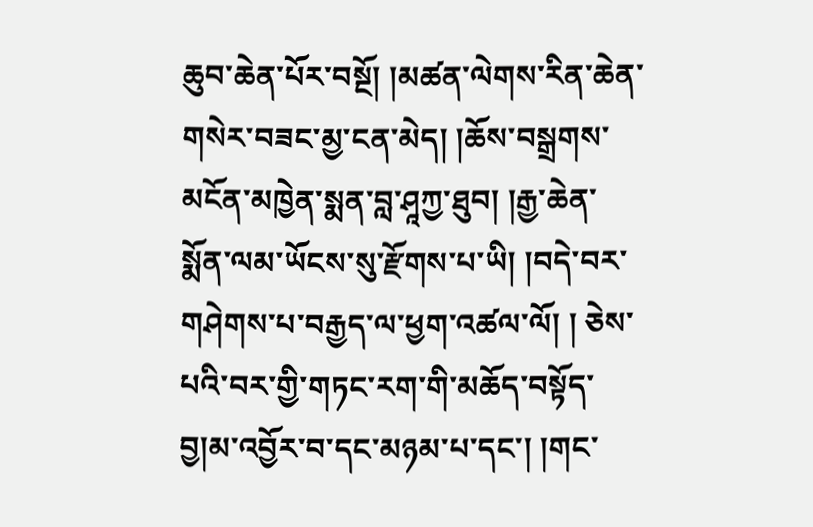ཆུབ་ཆེན་པོར་བསྔོ། །མཚན་ལེགས་རིན་ཆེན་གསེར་བཟང་མྱ་ངན་མེད། །ཆོས་བསྒྲགས་མངོན་མཁྱེན་སྨན་བླ་ཤཱཀྱ་ཐུབ། །རྒྱ་ཆེན་སྨོན་ལམ་ཡོངས་སུ་རྫོགས་པ་ཡི། །བདེ་བར་གཤེགས་པ་བརྒྱད་ལ་ཕྱག་འཚལ་ལོ། ། ཅེས་པའི་བར་གྱི་གཏང་རག་གི་མཆོད་བསྟོད་བྱ།མ་འབྱོར་བ་དང་མཉམ་པ་དང་། །གང་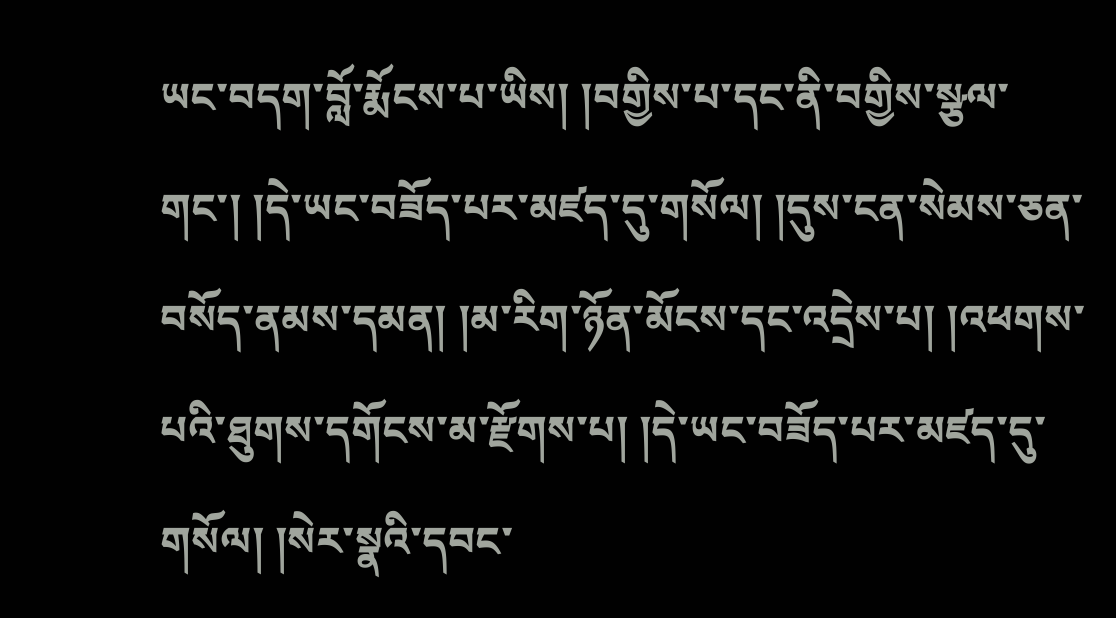ཡང་བདག་བློ་རྨོངས་པ་ཡིས། །བགྱིས་པ་དང་ནི་བགྱིས་སྩལ་གང་། །དེ་ཡང་བཟོད་པར་མཛད་དུ་གསོལ། །དུས་ངན་སེམས་ཅན་བསོད་ནམས་དམན། །མ་རིག་ཉོན་མོངས་དང་འདྲེས་པ། །འཕགས་པའི་ཐུགས་དགོངས་མ་རྫོགས་པ། །དེ་ཡང་བཟོད་པར་མཛད་དུ་གསོལ། །སེར་སྣའི་དབང་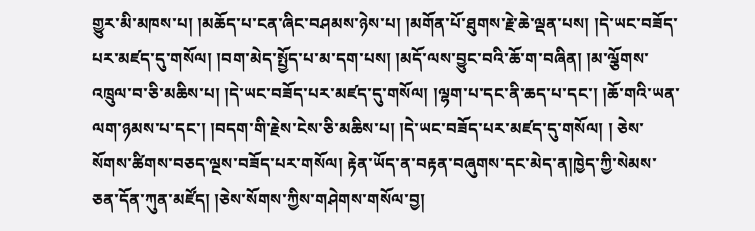གྱུར་མི་མཁས་པ། །མཆོད་པ་ངན་ཞིང་བཤམས་ཉེས་པ། །མགོན་པོ་ཐུགས་རྗེ་ཆེ་ལྡན་པས། །དེ་ཡང་བཟོད་པར་མཛད་དུ་གསོལ། །བག་མེད་སྤྱོད་པ་མ་དག་པས། །མདོ་ལས་བྱུང་བའི་ཆོ་ག་བཞིན། །མ་ལྕོགས་འཁྲུལ་བ་ཅི་མཆིས་པ། །དེ་ཡང་བཟོད་པར་མཛད་དུ་གསོལ། །ལྷག་པ་དང་ནི་ཆད་པ་དང་། །ཆོ་གའི་ཡན་ལག་ཉམས་པ་དང་། །བདག་གི་རྗེས་ངེས་ཅི་མཆིས་པ། །དེ་ཡང་བཟོད་པར་མཛད་དུ་གསོལ། ། ཅེས་སོགས་ཚིགས་བཅད་ལྔས་བཟོད་པར་གསོལ། རྟེན་ཡོད་ན་བརྟན་བཞུགས་དང་མེད་ན།ཁྱེད་ཀྱི་སེམས་ཅན་དོན་ཀུན་མཛོད། །ཅེས་སོགས་ཀྱིས་གཤེགས་གསོལ་བྱ།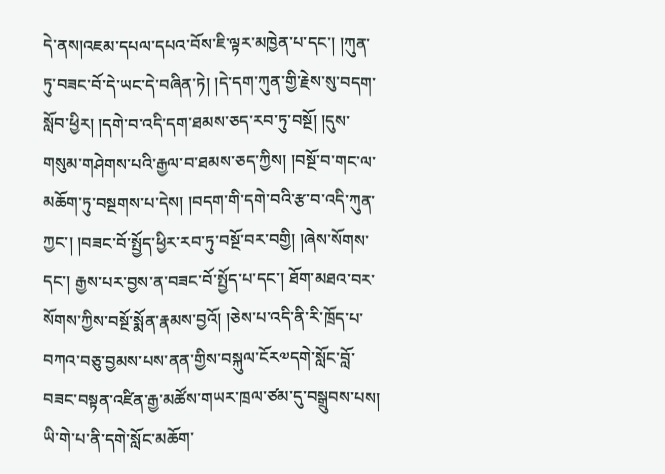དེ་ནས།འཇམ་དཔལ་དཔའ་བོས་ཇི་ལྟར་མཁྱེན་པ་དང་། །ཀུན་ཏུ་བཟང་བོ་དེ་ཡང་དེ་བཞིན་ཏེ། །དེ་དག་ཀུན་གྱི་རྗེས་སུ་བདག་སློབ་ཕྱིར། །དགེ་བ་འདི་དག་ཐམས་ཅད་རབ་ཏུ་བསྔོ། །དུས་གསུམ་གཤེགས་པའི་རྒྱལ་བ་ཐམས་ཅད་ཀྱིས། །བསྔོ་བ་གང་ལ་མཆོག་ཏུ་བསྔགས་པ་དེས། །བདག་གི་དགེ་བའི་རྩ་བ་འདི་ཀུན་ཀྱང་། །བཟང་བོ་སྤྱོད་ཕྱིར་རབ་ཏུ་བསྔོ་བར་བགྱི། །ཞེས་སོགས་དང་། རྒྱས་པར་བྱས་ན་བཟང་བོ་སྤྱོད་པ་དང་། ཐོག་མཐའ་བར་སོགས་ཀྱིས་བསྔོ་སྨོན་རྣམས་བྱའོ། །ཅེས་པ་འདི་ནི་རི་ཁྲོད་པ་བཀའ་བཅུ་བྱམས་པས་ནན་གྱིས་བསྐུལ་ངོར༧དགེ་སློང་བློ་བཟང་བསྟན་འཛིན་རྒྱ་མཚོས་གཡར་ཁྲལ་ཙམ་དུ་བསྒྲུབས་པས། ཡི་གེ་པ་ནི་དགེ་སློང་མཆོག་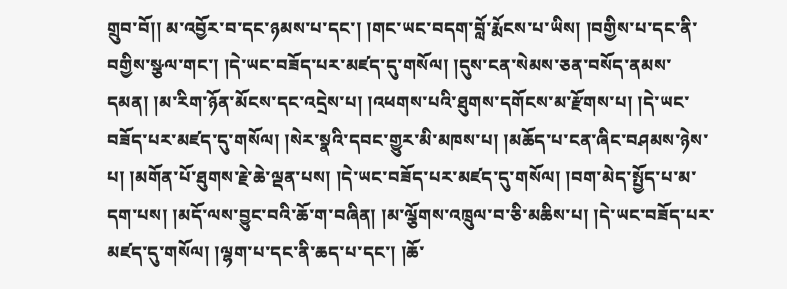གྲུབ་བོ།། མ་འབྱོར་བ་དང་ཉམས་པ་དང་། །གང་ཡང་བདག་བློ་རྨོངས་པ་ཡིས། །བགྱིས་པ་དང་ནི་བགྱིས་སྩལ་གང་། །དེ་ཡང་བཟོད་པར་མཛད་དུ་གསོལ། །དུས་ངན་སེམས་ཅན་བསོད་ནམས་དམན། །མ་རིག་ཉོན་མོངས་དང་འདྲེས་པ། །འཕགས་པའི་ཐུགས་དགོངས་མ་རྫོགས་པ། །དེ་ཡང་བཟོད་པར་མཛད་དུ་གསོལ། །སེར་སྣའི་དབང་གྱུར་མི་མཁས་པ། །མཆོད་པ་ངན་ཞིང་བཤམས་ཉེས་པ། །མགོན་པོ་ཐུགས་རྗེ་ཆེ་ལྡན་པས། །དེ་ཡང་བཟོད་པར་མཛད་དུ་གསོལ། །བག་མེད་སྤྱོད་པ་མ་དག་པས། །མདོ་ལས་བྱུང་བའི་ཆོ་ག་བཞིན། །མ་ལྕོགས་འཁྲུལ་བ་ཅི་མཆིས་པ། །དེ་ཡང་བཟོད་པར་མཛད་དུ་གསོལ། །ལྷག་པ་དང་ནི་ཆད་པ་དང་། །ཆོ་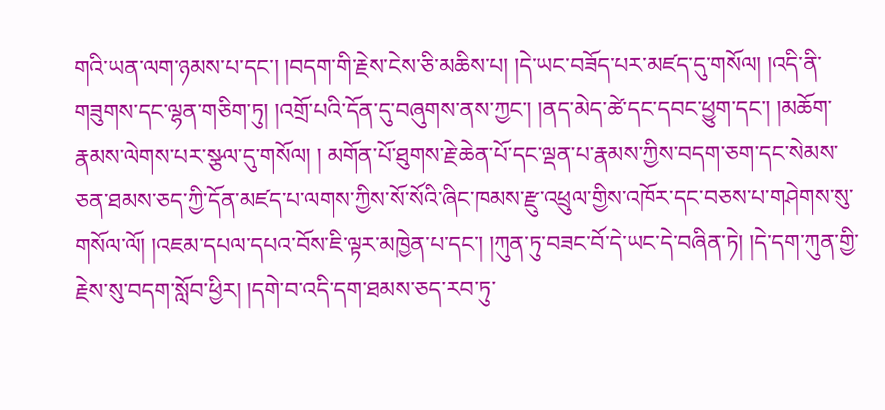གའི་ཡན་ལག་ཉམས་པ་དང་། །བདག་གི་རྗེས་ངེས་ཅི་མཆིས་པ། །དེ་ཡང་བཟོད་པར་མཛད་དུ་གསོལ། །འདི་ནི་གཟུགས་དང་ལྷན་གཅིག་ཏུ། །འགྲོ་པའི་དོན་དུ་བཞུགས་ནས་ཀྱང་། །ནད་མེད་ཚེ་དང་དབང་ཕྱུག་དང་། །མཆོག་རྣམས་ལེགས་པར་སྩལ་དུ་གསོལ། ། མགོན་པོ་ཐུགས་རྗེ་ཆེན་པོ་དང་ལྡན་པ་རྣམས་ཀྱིས་བདག་ཅག་དང་སེམས་ཅན་ཐམས་ཅད་ཀྱི་དོན་མཛད་པ་ལགས་ཀྱིས་སོ་སོའི་ཞིང་ཁམས་རྫུ་འཕྲུལ་གྱིས་འཁོར་དང་བཅས་པ་གཤེགས་སུ་གསོལ་ལོ། །འཇམ་དཔལ་དཔའ་བོས་ཇི་ལྟར་མཁྱེན་པ་དང་། །ཀུན་ཏུ་བཟང་བོ་དེ་ཡང་དེ་བཞིན་ཏེ། །དེ་དག་ཀུན་གྱི་རྗེས་སུ་བདག་སློབ་ཕྱིར། །དགེ་བ་འདི་དག་ཐམས་ཅད་རབ་ཏུ་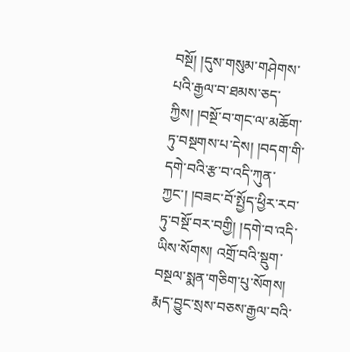བསྔོ། །དུས་གསུམ་གཤེགས་པའི་རྒྱལ་བ་ཐམས་ཅད་ཀྱིས། །བསྔོ་བ་གང་ལ་མཆོག་ཏུ་བསྔགས་པ་དེས། །བདག་གི་དགེ་བའི་རྩ་བ་འདི་ཀུན་ཀྱང་། །བཟང་བོ་སྤྱོད་ཕྱིར་རབ་ཏུ་བསྔོ་བར་བགྱི། །དགེ་བ་འདི་ཡིས་སོགས། འགྲོ་བའི་སྡུག་བསྔལ་སྨན་གཅིག་པུ་སོགས། རྨད་བྱུང་སྲས་བཅས་རྒྱལ་བའི་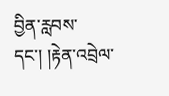བྱིན་རླབས་དང་། །རྟེན་འབྲེལ་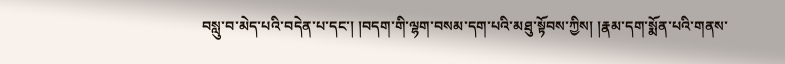བསླུ་བ་མེད་པའི་བདེན་པ་དང་། །བདག་གི་ལྷག་བསམ་དག་པའི་མཐུ་སྟོབས་ཀྱིས། །རྣམ་དག་སྨོན་པའི་གནས་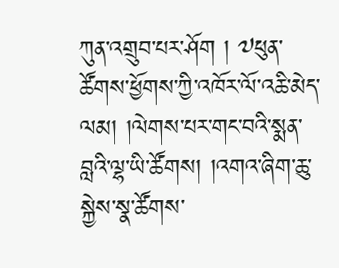ཀུན་འགྲུབ་པར་ཤོག ། ༧ཕུན་ཚོགས་ཕྱོགས་ཀྱི་འཁོར་ལོ་འཆི་མེད་ལམ། །ལེགས་པར་གང་བའི་སྨན་བླའི་ལྷ་ཡི་ཚོགས། །འགའ་ཞིག་ཆུ་སྐྱེས་སྣ་ཚོགས་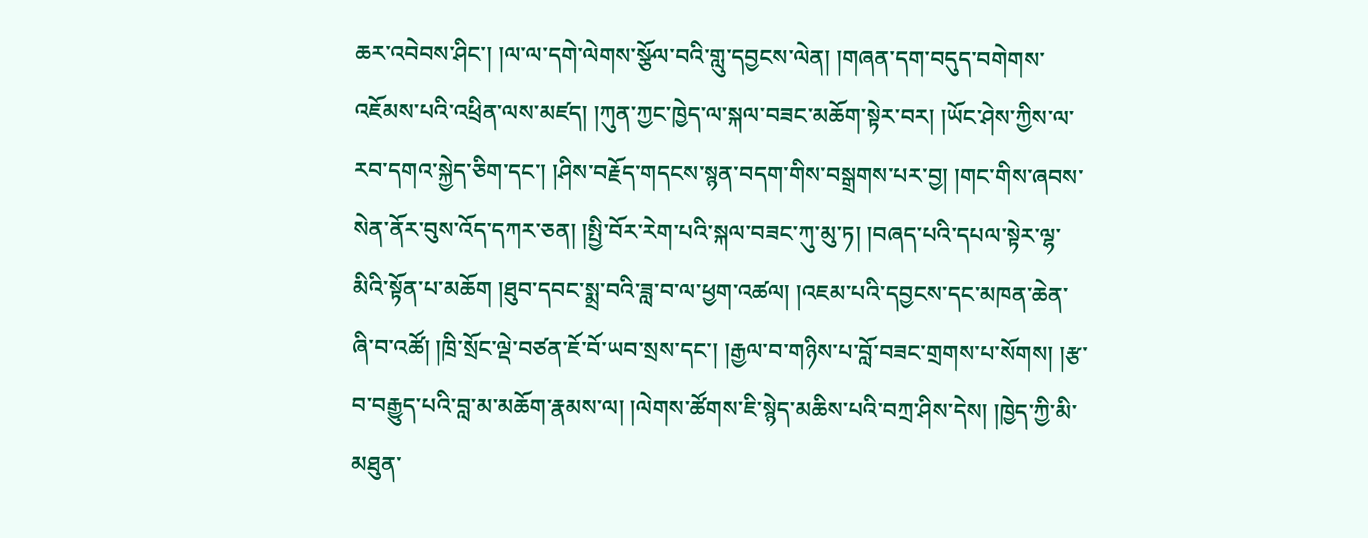ཆར་འབེབས་ཤིང་། །ལ་ལ་དགེ་ལེགས་སྩོལ་བའི་གླུ་དབྱངས་ལེན། །གཞན་དག་བདུད་བགེགས་འཇོམས་པའི་འཕྲིན་ལས་མཛད། །ཀུན་ཀྱང་ཁྱེད་ལ་སྐལ་བཟང་མཆོག་སྟེར་བར། །ཡོང་ཤེས་ཀྱིས་ལ་རབ་དགའ་སྐྱེད་ཅིག་དང་། །ཤིས་བརྗོད་གདངས་སྙན་བདག་གིས་བསྒྲགས་པར་བྱ། །གང་གིས་ཞབས་སེན་ནོར་བུས་འོད་དཀར་ཅན། །སྤྱི་བོར་རེག་པའི་སྐལ་བཟང་ཀུ་མུ་ཏ། །བཞད་པའི་དཔལ་སྟེར་ལྷ་མིའི་སྟོན་པ་མཆོག །ཐུབ་དབང་སྨྲ་བའི་ཟླ་བ་ལ་ཕྱག་འཚལ། །འཇམ་པའི་དབྱངས་དང་མཁན་ཆེན་ཞི་བ་འཚོ། །ཁྲི་སྲོང་ལྡེ་བཙན་ཇོ་བོ་ཡབ་སྲས་དང་། །རྒྱལ་བ་གཉིས་པ་བློ་བཟང་གྲགས་པ་སོགས། །རྩ་བ་བརྒྱུད་པའི་བླ་མ་མཆོག་རྣམས་ལ། །ལེགས་ཚོགས་ཇི་སྙེད་མཆིས་པའི་བཀྲ་ཤིས་དེས། །ཁྱེད་ཀྱི་མི་མཐུན་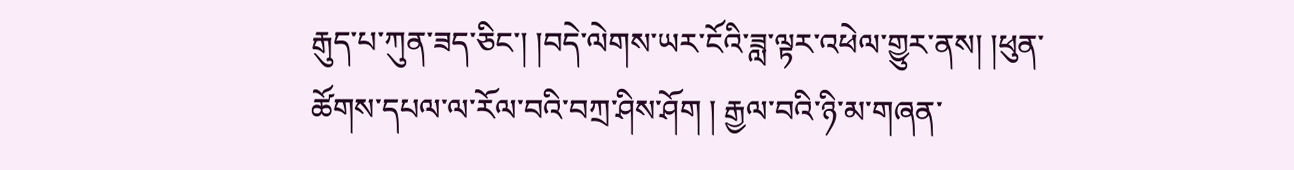རྒུད་པ་ཀུན་ཟད་ཅིང་། །བདེ་ལེགས་ཡར་ངོའི་ཟླ་ལྟར་འཕེལ་གྱུར་ནས། །ཕུན་ཚོགས་དཔལ་ལ་རོལ་བའི་བཀྲ་ཤིས་ཤོག ། རྒྱལ་བའི་ཉི་མ་གཞན་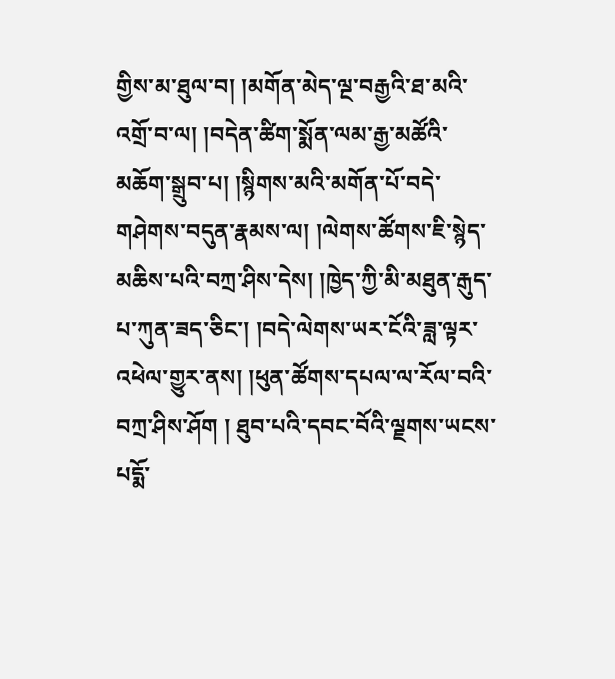གྱིས་མ་ཐུལ་བ། །མགོན་མེད་ལྔ་བརྒྱའི་ཐ་མའི་འགྲོ་བ་ལ། །བདེན་ཚིག་སྨོན་ལམ་རྒྱ་མཚོའི་མཆོག་སྒྲུབ་པ། །སྙིགས་མའི་མགོན་པོ་བདེ་གཤེགས་བདུན་རྣམས་ལ། །ལེགས་ཚོགས་ཇི་སྙེད་མཆིས་པའི་བཀྲ་ཤིས་དེས། །ཁྱེད་ཀྱི་མི་མཐུན་རྒུད་པ་ཀུན་ཟད་ཅིང་། །བདེ་ལེགས་ཡར་ངོའི་ཟླ་ལྟར་འཕེལ་གྱུར་ནས། །ཕུན་ཚོགས་དཔལ་ལ་རོལ་བའི་བཀྲ་ཤིས་ཤོག ། ཐུབ་པའི་དབང་བོའི་ལྗགས་ཡངས་པདྨོ་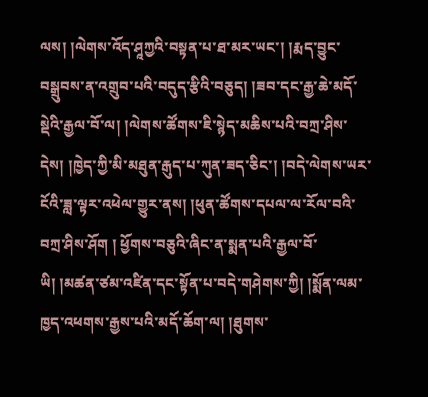ལས། །ལེགས་འོད་ཤཱཀྱའི་བསྟན་པ་ཐ་མར་ཡང་། །རྨད་བྱུང་བསྒྲུབས་ན་འགྲུབ་པའི་བདུད་རྩིའི་བཅུད། །ཟབ་དང་རྒྱ་ཆེ་མདོ་སྡེའི་རྒྱལ་བོ་ལ། །ལེགས་ཚོགས་ཇི་སྙེད་མཆིས་པའི་བཀྲ་ཤིས་དེས། །ཁྱེད་ཀྱི་མི་མཐུན་རྒུད་པ་ཀུན་ཟད་ཅིང་། །བདེ་ལེགས་ཡར་ངོའི་ཟླ་ལྟར་འཕེལ་གྱུར་ནས། །ཕུན་ཚོགས་དཔལ་ལ་རོལ་བའི་བཀྲ་ཤིས་ཤོག ། ཕྱོགས་བཅུའི་ཞིང་ན་སྨན་པའི་རྒྱལ་བོ་ཡི། །མཚན་ཙམ་འཛིན་དང་སྟོན་པ་བདེ་གཤེགས་ཀྱི། །སྨོན་ལམ་ཁྱད་འཕགས་རྒྱས་པའི་མདོ་ཆོག་ལ། །ཐུགས་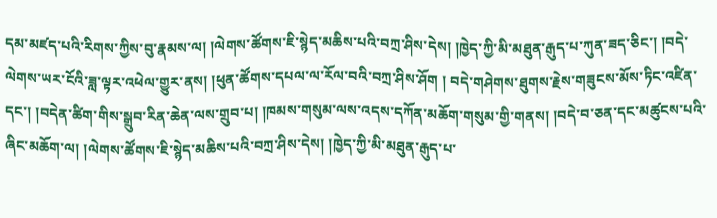དམ་མཛད་པའི་རིགས་ཀྱིས་བུ་རྣམས་ལ། །ལེགས་ཚོགས་ཇི་སྙེད་མཆིས་པའི་བཀྲ་ཤིས་དེས། །ཁྱེད་ཀྱི་མི་མཐུན་རྒུད་པ་ཀུན་ཟད་ཅིང་། །བདེ་ལེགས་ཡར་ངོའི་ཟླ་ལྟར་འཕེལ་གྱུར་ནས། །ཕུན་ཚོགས་དཔལ་ལ་རོལ་བའི་བཀྲ་ཤིས་ཤོག ། བདེ་གཤེགས་ཐུགས་རྗེས་གཟུངས་མོས་ཏིང་འཛིན་དང་། །བདེན་ཚིག་གིས་སྒྲུབ་རིན་ཆེན་ལས་གྲུབ་པ། །ཁམས་གསུམ་ལས་འདས་དཀོན་མཆོག་གསུམ་གྱི་གནས། །བདེ་བ་ཅན་དང་མཚུངས་པའི་ཞིང་མཆོག་ལ། །ལེགས་ཚོགས་ཇི་སྙེད་མཆིས་པའི་བཀྲ་ཤིས་དེས། །ཁྱེད་ཀྱི་མི་མཐུན་རྒུད་པ་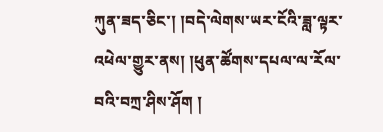ཀུན་ཟད་ཅིང་། །བདེ་ལེགས་ཡར་ངོའི་ཟླ་ལྟར་འཕེལ་གྱུར་ནས། །ཕུན་ཚོགས་དཔལ་ལ་རོལ་བའི་བཀྲ་ཤིས་ཤོག །